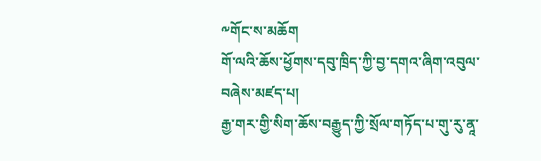༸གོང་ས་མཆོག
གོ་ལའི་ཆོས་ཕྱོགས་དབུ་ཁྲིད་ཀྱི་བྱ་དགའ་ཞིག་འབུལ་བཞེས་མཛད་པ།
རྒྱ་གར་གྱི་སིག་ཆོས་བརྒྱུད་ཀྱི་སྲོལ་གཏོད་པ་གུ་རུ་ནཱ་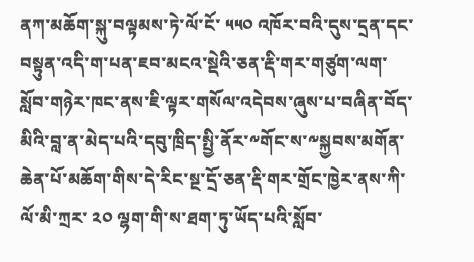ནཀ་མཆོག་སྐུ་བལྟམས་ཏེ་ལོ་ངོ་ ༥༥༠ འཁོར་བའི་དུས་དྲན་དང་བསྟུན་འདི་ག་པན་ཇབ་མངའ་སྡེའི་ཅན་རྡི་གར་གཙུག་ལག་སློབ་གཉེར་ཁང་ནས་ཇི་ལྟར་གསོལ་འདེབས་ཞུས་པ་བཞིན་བོད་མིའི་བླ་ན་མེད་པའི་དབུ་ཁྲིད་སྤྱི་ནོར་༸གོང་ས་༸སྐྱབས་མགོན་ཆེན་པོ་མཆོག་གིས་དེ་རིང་སྔ་དྲོ་ཅན་རྡི་གར་གྲོང་ཁྱེར་ནས་ཀི་ལོ་མི་ཀྲར་ ༢༠ ལྷག་གི་ས་ཐག་ཏུ་ཡོད་པའི་སློབ་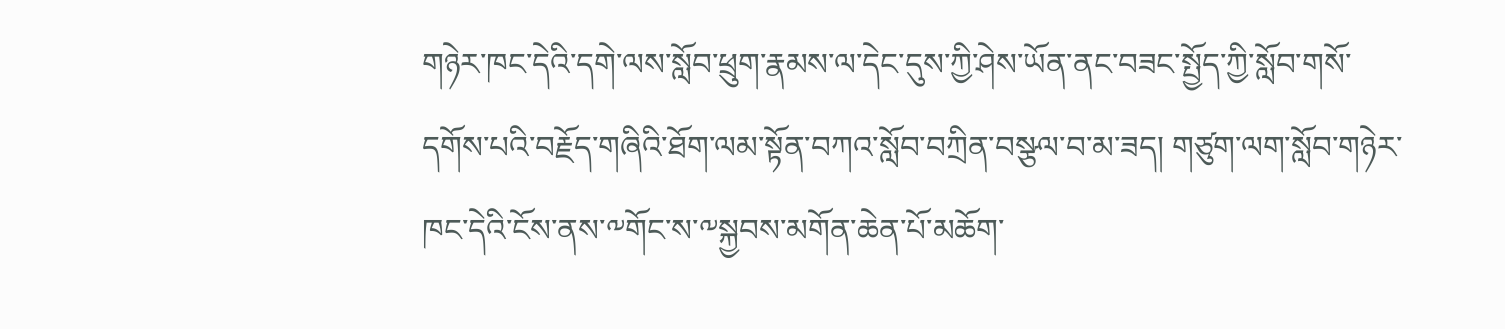གཉེར་ཁང་དེའི་དགེ་ལས་སློབ་ཕྲུག་རྣམས་ལ་དེང་དུས་ཀྱི་ཤེས་ཡོན་ནང་བཟང་སྤྱོད་ཀྱི་སློབ་གསོ་དགོས་པའི་བརྗོད་གཞིའི་ཐོག་ལམ་སྟོན་བཀའ་སློབ་བཀྲིན་བསྩལ་བ་མ་ཟད། གཙུག་ལག་སློབ་གཉེར་ཁང་དེའི་ངོས་ནས་༸གོང་ས་༸སྐྱབས་མགོན་ཆེན་པོ་མཆོག་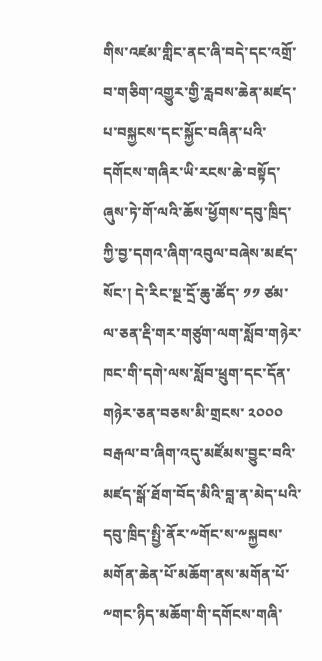གིས་འཛམ་གླིང་ནང་ཞི་བདེ་དང་འགྲོ་བ་གཅིག་འགྱུར་གྱི་རླབས་ཆེན་མཛད་པ་བསྐྱངས་དང་སྐྱོང་བཞིན་པའི་དགོངས་གཞིར་ཡི་རངས་ཆེ་བསྟོད་ཞུས་ཏེ་གོ་ལའི་ཆོས་ཕྱོགས་དབུ་ཁྲིད་ཀྱི་བྱ་དགའ་ཞིག་འབུལ་བཞེས་མཛད་སོང་། དེ་རིང་སྔ་དྲོ་ཆུ་ཚོད་ ༡༡ ཙམ་ལ་ཅན་རྡི་གར་གཙུག་ལག་སློབ་གཉེར་ཁང་གི་དགེ་ལས་སློབ་ཕྲུག་དང་དོན་གཉེར་ཅན་བཅས་མི་གྲངས་ ༢༠༠༠ བརྒལ་བ་ཞིག་འདུ་མཛོམས་བྱུང་བའི་མཛད་སྒོ་ཐོག་བོད་མིའི་བླ་ན་མེད་པའི་དབུ་ཁྲིད་སྤྱི་ནོར་༸གོང་ས་༸སྐྱབས་མགོན་ཆེན་པོ་མཆོག་ནས་མགོན་པོ་༸གང་ཉིད་མཆོག་གི་དགོངས་གཞི་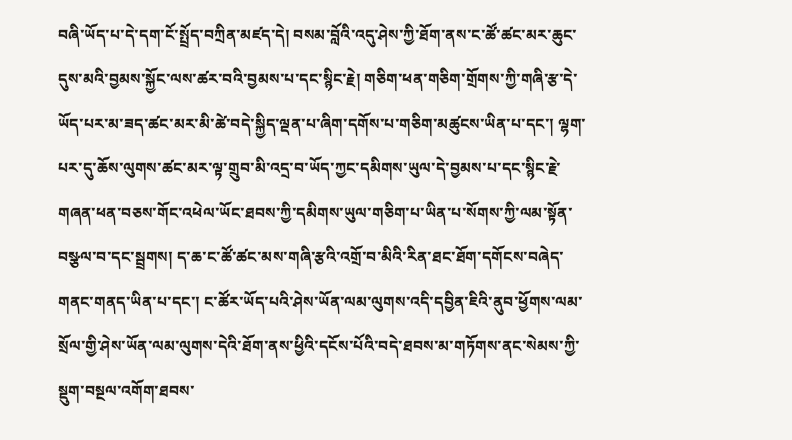བཞི་ཡོད་པ་དེ་དག་ངོ་སྤྲོད་བཀྲིན་མཛད་དེ། བསམ་བློའི་འདུ་ཤེས་ཀྱི་ཐོག་ནས་ང་ཚོ་ཚང་མར་ཆུང་དུས་མའི་བྱམས་སྐྱོང་ལས་ཚར་བའི་བྱམས་པ་དང་སྙིང་རྗེ། གཅིག་ཕན་གཅིག་གྲོགས་ཀྱི་གཞི་རྩ་དེ་ཡོད་པར་མ་ཟད་ཚང་མར་མི་ཚེ་བདེ་སྐྱིད་ལྡན་པ་ཞིག་དགོས་པ་གཅིག་མཚུངས་ཡིན་པ་དང་། ལྷག་པར་དུ་ཆོས་ལུགས་ཚང་མར་ལྟ་གྲུབ་མི་འདྲ་བ་ཡོད་ཀྱང་དམིགས་ཡུལ་དེ་བྱམས་པ་དང་སྙིང་རྗེ་གཞན་ཕན་བཅས་གོང་འཕེལ་ཡོང་ཐབས་ཀྱི་དམིགས་ཡུལ་གཅིག་པ་ཡིན་པ་སོགས་ཀྱི་ལམ་སྟོན་བསྩལ་བ་དང་སྦྲགས། ད་ཆ་ང་ཚོ་ཚང་མས་གཞི་རྩའི་འགྲོ་བ་མིའི་རིན་ཐང་ཐོག་དགོངས་བཞེད་གནང་གནད་ཡིན་པ་དང་། ང་ཚོར་ཡོད་པའི་ཤེས་ཡོན་ལམ་ལུགས་འདི་དབྱིན་ཇིའི་ནུབ་ཕྱོགས་ལམ་སྲོལ་གྱི་ཤེས་ཡོན་ལམ་ལུགས་དེའི་ཐོག་ནས་ཕྱིའི་དངོས་པོའི་བདེ་ཐབས་མ་གཏོགས་ནང་སེམས་ཀྱི་སྡུག་བསྔལ་འགོག་ཐབས་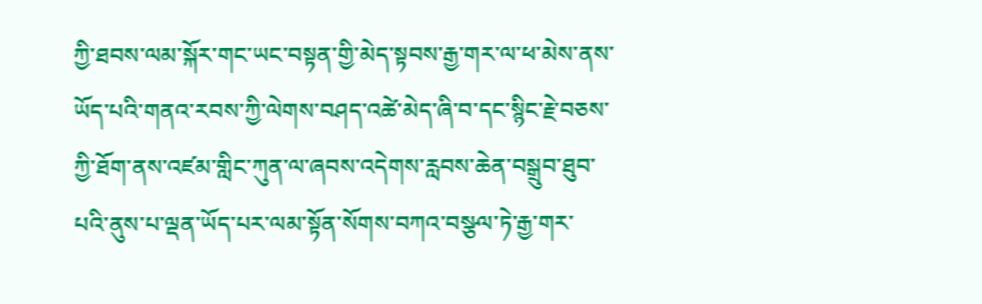ཀྱི་ཐབས་ལམ་སྐོར་གང་ཡང་བསྟན་གྱི་མེད་སྟབས་རྒྱ་གར་ལ་ཕ་མེས་ནས་ཡོད་པའི་གནའ་རབས་ཀྱི་ལེགས་བཤད་འཚེ་མེད་ཞི་བ་དང་སྙིང་རྗེ་བཅས་ཀྱི་ཐོག་ནས་འཛམ་གླིང་ཀུན་ལ་ཞབས་འདེགས་རླབས་ཆེན་བསྒྲུབ་ཐུབ་པའི་ནུས་པ་ལྡན་ཡོད་པར་ལམ་སྟོན་སོགས་བཀའ་བསྩལ་ཏེ་རྒྱ་གར་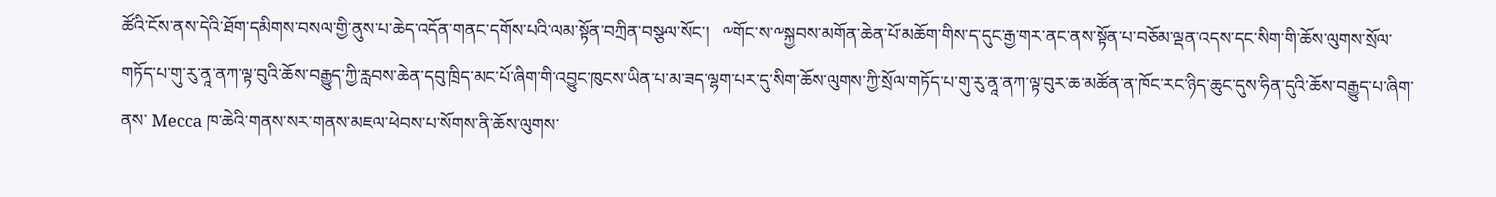ཚོའི་ངོས་ནས་དེའི་ཐོག་དམིགས་བསལ་གྱི་ནུས་པ་ཆེད་འདོན་གནང་དགོས་པའི་ལམ་སྟོན་བཀྲིན་བསྩལ་སོང་།   ༸གོང་ས་༸སྐྱབས་མགོན་ཆེན་པོ་མཆོག་གིས་ད་དུང་རྒྱ་གར་ནང་ནས་སྟོན་པ་བཅོམ་ལྡན་འདས་དང་སིག་གི་ཆོས་ལུགས་སྲོལ་གཏོད་པ་གུ་རུ་ནཱ་ནཀ་ལྟ་བུའི་ཆོས་བརྒྱུད་ཀྱི་རླབས་ཆེན་དབུ་ཁྲིད་མང་པོ་ཞིག་གི་འབྱུང་ཁུངས་ཡིན་པ་མ་ཟད་ལྷག་པར་དུ་སིག་ཆོས་ལུགས་ཀྱི་སྲོལ་གཏོད་པ་གུ་རུ་ནཱ་ནཀ་ལྟ་བུར་ཆ་མཚོན་ན་ཁོང་རང་ཉིད་ཆུང་དུས་ཧིན་དུའི་ཆོས་བརྒྱུད་པ་ཞིག་ནས་ Mecca ཁ་ཆེའི་གནས་སར་གནས་མཇལ་ཕེབས་པ་སོགས་ནི་ཆོས་ལུགས་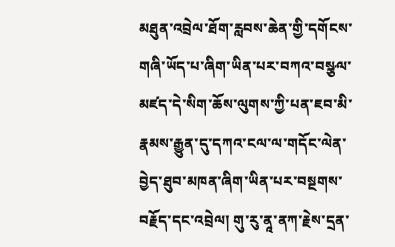མཐུན་འབྲེལ་ཐོག་རླབས་ཆེན་གྱི་དགོངས་གཞི་ཡོད་པ་ཞིག་ཡིན་པར་བཀའ་བསྩལ་མཛད་དེ་སིག་ཆོས་ལུགས་ཀྱི་པན་ཇབ་མི་རྣམས་རྒྱུན་དུ་དཀའ་ངལ་ལ་གདོང་ལེན་བྱེད་ཐུབ་མཁན་ཞིག་ཡིན་པར་བསྔགས་བརྗོད་དང་འབྲེལ། གུ་རུ་ནཱ་ནཀ་རྗེས་དྲན་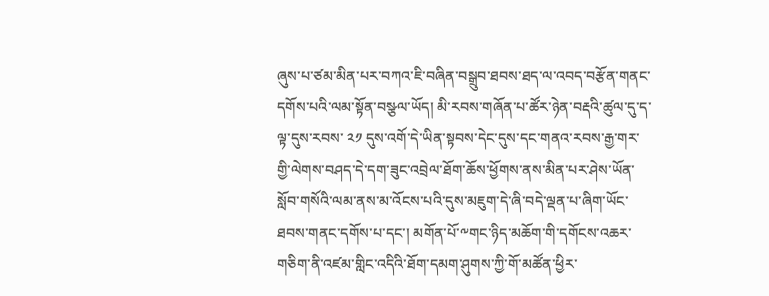ཞུས་པ་ཙམ་མིན་པར་བཀའ་ཇི་བཞིན་བསྒྲུབ་ཐབས་ཐད་ལ་འབད་བརྩོན་གནང་དགོས་པའི་ལམ་སྟོན་བསྩལ་ཡོད། མི་རབས་གཞོན་པ་ཚོར་ཉེན་བརྡའི་ཚུལ་དུ་ད་ལྟ་དུས་རབས་ ༢༡ དུས་འགོ་དེ་ཡིན་སྟབས་དེང་དུས་དང་གནའ་རབས་རྒྱ་གར་གྱི་ལེགས་བཤད་དེ་དག་ཟུང་འབྲེལ་ཐོག་ཆོས་ཕྱོགས་ནས་མིན་པར་ཤེས་ཡོན་སློབ་གསོའི་ལམ་ནས་མ་འོངས་པའི་དུས་མཇུག་དེ་ཞི་བདེ་ལྡན་པ་ཞིག་ཡོང་ཐབས་གནང་དགོས་པ་དང་། མགོན་པོ་༸གང་ཉིད་མཆོག་གི་དགོངས་འཆར་གཅིག་ནི་འཛམ་གླིང་འདིའི་ཐོག་དམག་ཤུགས་ཀྱི་གོ་མཚོན་ཕྱིར་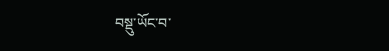བསྡུ་ཡོང་བ་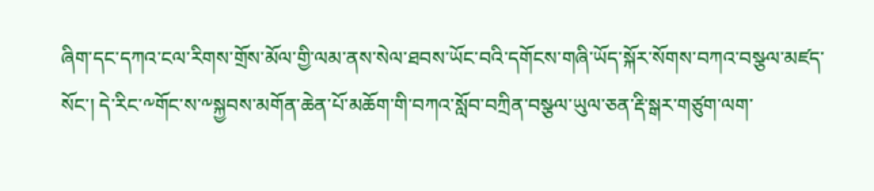ཞིག་དང་དཀའ་ངལ་རིགས་གྲོས་མོལ་གྱི་ལམ་ནས་སེལ་ཐབས་ཡོང་བའི་དགོངས་གཞི་ཡོད་སྐོར་སོགས་བཀའ་བསྩལ་མཛད་སོང་། དེ་རིང་༸གོང་ས་༸སྐྱབས་མགོན་ཆེན་པོ་མཆོག་གི་བཀའ་སློབ་བཀྲིན་བསྩལ་ཡུལ་ཅན་རྡི་སྒར་གཙུག་ལག་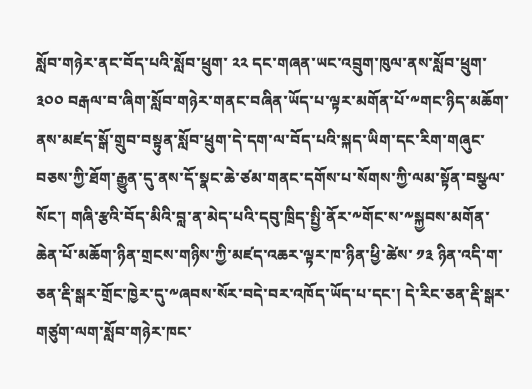སློབ་གཉེར་ནང་བོད་པའི་སློབ་ཕྲུག་ ༢༢ དང་གཞན་ཡང་འབྲུག་ཁུལ་ནས་སློབ་ཕྲུག་ ༣༠༠ བརྒལ་བ་ཞིག་སློབ་གཉེར་གནང་བཞིན་ཡོད་པ་ལྟར་མགོན་པོ་༸གང་ཉིད་མཆོག་ནས་མཛད་སྒོ་གྲུབ་བསྟུན་སློབ་ཕྲུག་དེ་དག་ལ་བོད་པའི་སྐད་ཡིག་དང་རིག་གཞུང་བཅས་ཀྱི་ཐོག་རྒྱུན་དུ་ནས་དོ་སྣང་ཆེ་ཙམ་གནང་དགོས་པ་སོགས་ཀྱི་ལམ་སྟོན་བསྩལ་སོང་། གཞི་རྩའི་བོད་མིའི་བླ་ན་མེད་པའི་དབུ་ཁྲིད་སྤྱི་ནོར་༸གོང་ས་༸སྐྱབས་མགོན་ཆེན་པོ་མཆོག་ཉིན་གྲངས་གཉིས་ཀྱི་མཛད་འཆར་ལྟར་ཁ་ཉིན་ཕྱི་ཚེས་ ༡༣ ཉིན་འདི་ག་ཅན་རྡི་སྒར་གྲོང་ཁྱེར་དུ་༸ཞབས་སོར་བདེ་བར་འཁོད་ཡོད་པ་དང་། དེ་རིང་ཅན་རྡི་སྒར་གཙུག་ལག་སློབ་གཉེར་ཁང་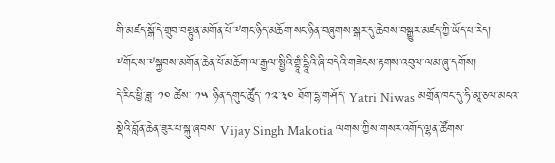གི་མཛད་སྒོ་དེ་གྲུབ་བསྟུན་མགོན་པོ་༸གང་ཉིད་མཆོག་སང་ཉིན་བཞུགས་སྒར་དུ་ཆེབས་བསྒྱུར་མཛད་ཀྱི་ཡོད་པ་རེད།
༸གོང་ས་༸སྐྱབས་མགོན་ཆེན་པོ་མཆོག་ལ་རྒྱལ་སྤྱིའི་གྷཱཾ་དྷཱིའི་ཞི་བདེའི་གཟེངས་རྟགས་འབུལ་ལམ་ཞུ་དགོས།
དེ་རིང་ཕྱི་ཟླ་ ༡༠ ཚེས་ ༡༥ ཉིན་དགུང་ཚོུད་ ༡༢་༣༠ ཐོག་དྷ་གཤོད་ Yatri Niwas མགྲོན་ཁང་དུ་ཧི་མཱ་ཅལ་མངའ་སྡེའི་བློན་ཆེན་ཟུར་པ་སྐུ་ཞབས་ Vijay Singh Makotia ལགས་ཀྱིས་གསར་འགོད་ལྷན་ཚོགས་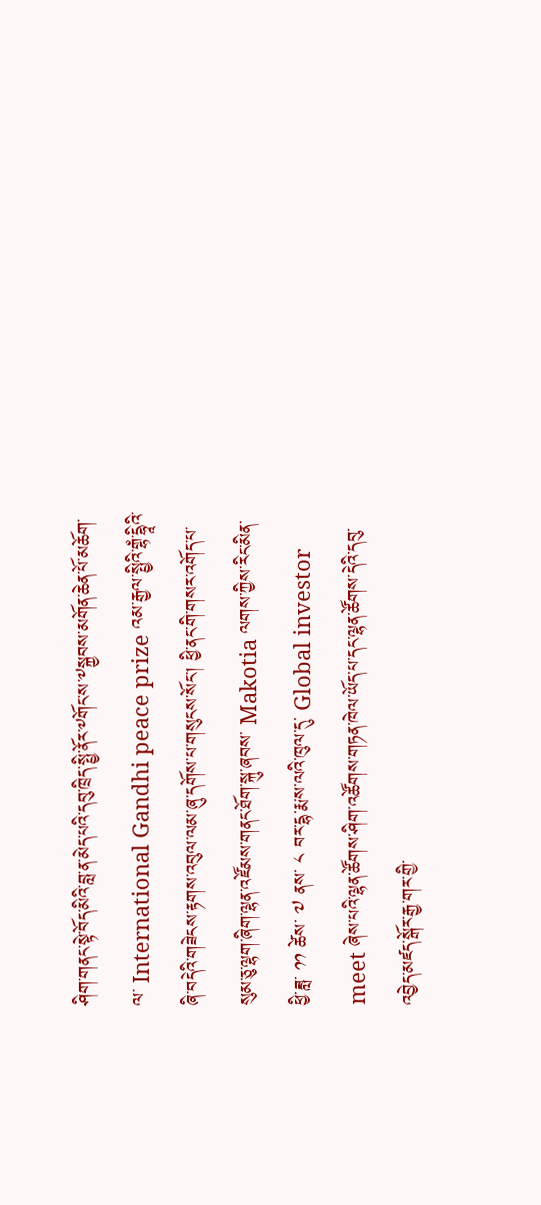ཤིག་གནང་སྟེ་བོད་མིའི་བླ་ན་མེད་པའི་དབུ་ཁྲིད་སྤྱི་ནོར་༸གོང་ས་༸སྐྱབས་མགོན་ཆེན་པོ་མཆོག་ལ་ International Gandhi peace prize འམ་རྒྱལ་སྤྱིའི་གྷཾ་དྷཱིའི་ཞི་བདེའི་གཟེངས་རྟགས་འབུལ་ལམ་ཞུ་དགོས་པ་གསུངས་སོང་། ཕྱི་ནང་གི་གསར་འགོད་པ་སུམ་ཅུ་ལྷག་ཞིག་ལྷན་འཛོམས་གནང་ཐོག་སྐུ་ཞབས་ Makotia ལགས་ཀྱིས་རིང་མིན་ཕྱི་ཟླ་ ༡༡ ཚེས་ ༧ ནས་ ༨ བར་དྷ་རྨ་ས་ལའི་ཁུལ་དུ་ Global investor meet ཞེས་པའི་ལྷན་ཚོགས་ཤིག་འཚོགས་གཏན་ཁེལ་ཡོད་པ་དང་ལྷན་ཚོགས་དེའི་དབུ་འབྱེད་མཛད་སྒོར་རྒྱ་གར་གྱི་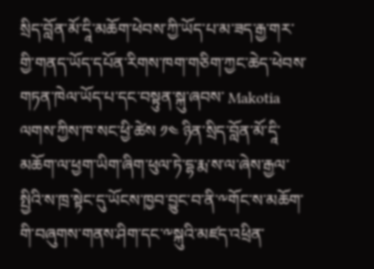སྲིད་བློན་མོ་དཱི་མཆོག་ཕེབས་ཀྱི་ཡོད་པ་མ་ཟད་རྒྱ་གར་གྱི་གནད་ཡོད་དཔོན་རིགས་ཁག་གཅིག་ཀྱང་ཆེད་ཕེབས་གཏན་ཁེལ་ཡོད་པ་དང་བསྟུན་སྐུ་ཞབས་ Makotia ལགས་ཀྱིས་ཁ་སང་ཕྱི་ཚེས ༡༤ ཉིན་སྲིད་བློན་མོ་དཱི་མཆོག་ལ་ཕྱག་ཡིག་ཞིག་ཕུལ་ཏེ་དྷ་རྨ་ས་ལ་ཞེས་རྒྱལ་སྤྱིའི་ས་ཁྲ་སྟེང་དུ་ཡོངས་ཁྱབ་བྱུང་བ་ནི་༸གོང་ས་མཆོག་གི་བཞུགས་གནས་ཤིག་དང་༸སྐུའི་མཛད་འཕྲིན་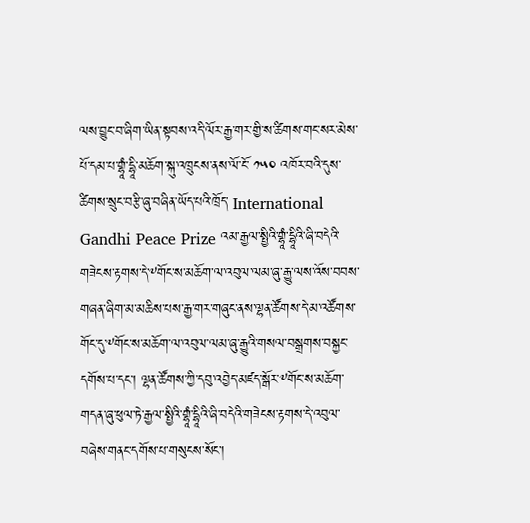ལས་བྱུང་བ་ཞིག་ཡིན་སྟབས་འདི་ལོར་རྒྱ་གར་གྱི་ས་ཚིགས་གང་སར་མེས་པོ་དམ་པ་གྷཱཾ་དྷཱི་མཆོག་སྐུ་འཁྲུངས་ནས་ལོ་ངོ་ ༡༥༠ འཁོར་བའི་དུས་ཚིགས་སྲུང་བརྩི་ཞུ་བཞིན་ཡོད་པའི་ཁྲོད་ International Gandhi Peace Prize འམ་རྒྱལ་སྤྱིའི་གྷཱཾ་དྷཱིའི་ཞི་བདེའི་གཟེངས་རྟགས་དེ་༸གོང་ས་མཆོག་ལ་འབུལ་ལམ་ཞུ་རྒྱུ་ལས་འོས་བབས་གཞན་ཞིག་མ་མཆིས་པས་རྒྱ་གར་གཞུང་ནས་ལྷན་ཚོགས་དེ་མ་འཚོགས་གོང་དུ་༸གོང་ས་མཆོག་ལ་འབུལ་ལམ་ཞུ་རྒྱུའི་གསལ་བསྒྲགས་བསྐྱང་དགོས་པ་དང་། ལྷན་ཚོགས་ཀྱི་དབུ་འབྱེད་མཛད་སྒོར་༸གོང་ས་མཆོག་གདན་ཞུ་ཕུལ་ཏེ་རྒྱལ་སྤྱིའི་གྷཱཾ་དྷཱིའི་ཞི་བདེའི་གཟེངས་རྟགས་དེ་འབུལ་བཞེས་གནང་དགོས་པ་གསུངས་སོང་།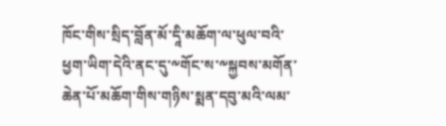ཁོང་གིས་སྲིད་བློན་མོ་དཱི་མཆོག་ལ་ཕུལ་བའི་ཕྱག་ཡིག་དེའི་ནང་དུ་༸གོང་ས་༸སྐྱབས་མགོན་ཆེན་པོ་མཆོག་གིས་གཉིས་སྨན་དབུ་མའི་ལམ་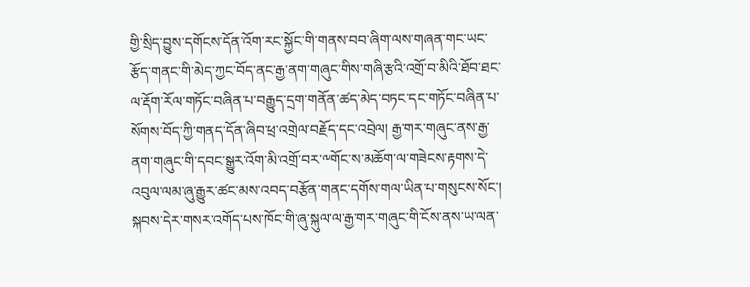གྱི་སྲིད་བྱུས་དགོངས་དོན་འོག་རང་སྐྱོང་གི་གནས་བབ་ཞིག་ལས་གཞན་གང་ཡང་རྩོད་གནང་གི་མེད་ཀྱང་བོད་ནང་རྒྱ་ནག་གཞུང་གིས་གཞི་རྩའི་འགྲོ་བ་མིའི་ཐོབ་ཐང་ལ་རྡོག་རོལ་གཏོང་བཞིན་པ་བརྒྱུད་དྲག་གནོན་ཚད་མེད་བཏང་དང་གཏོང་བཞིན་པ་སོགས་བོད་ཀྱི་གནད་དོན་ཞིབ་ཕྲ་འགྲེལ་བརྗོད་དང་འབྲེལ། རྒྱ་གར་གཞུང་ནས་རྒྱ་ནག་གཞུང་གི་དབང་སྒྱུར་འོག་མི་འགྲོ་བར་༸གོང་ས་མཆོག་ལ་གཟེངས་རྟགས་དེ་འབུལ་ལམ་ཞུ་རྒྱུར་ཚང་མས་འབད་བརྩོན་གནང་དགོས་གལ་ཡིན་པ་གསུངས་སོང་། སྐབས་དེར་གསར་འགོད་པས་ཁོང་གི་ཞུ་སྐུལ་ལ་རྒྱ་གར་གཞུང་གི་ངོས་ནས་ཡ་ལན་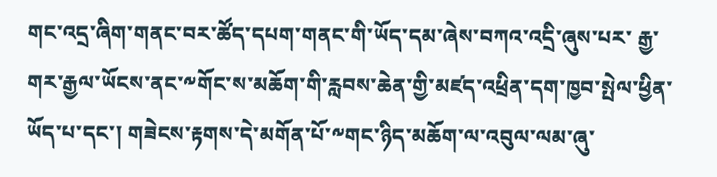གང་འདྲ་ཞིག་གནང་བར་ཚོད་དཔག་གནང་གི་ཡོད་དམ་ཞེས་བཀའ་འདྲི་ཞུས་པར་ རྒྱ་གར་རྒྱལ་ཡོངས་ནང་༸གོང་ས་མཆོག་གི་རླབས་ཆེན་གྱི་མཛད་འཕྲིན་དག་ཁྱབ་སྤེལ་ཕྱིན་ཡོད་པ་དང་། གཟེངས་རྟགས་དེ་མགོན་པོ་༸གང་ཉིད་མཆོག་ལ་འབུལ་ལམ་ཞུ་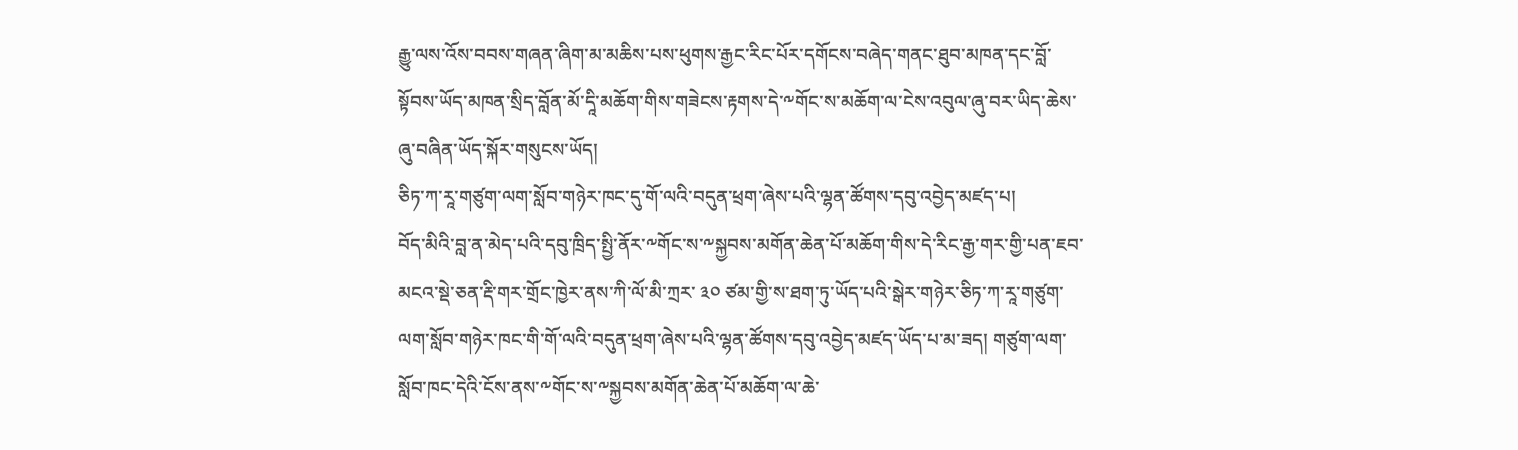རྒྱུ་ལས་འོས་བབས་གཞན་ཞིག་མ་མཆིས་པས་ཕུགས་རྒྱང་རིང་པོར་དགོངས་བཞེད་གནང་ཐུབ་མཁན་དང་བློ་སྟོབས་ཡོད་མཁན་སྲིད་བློན་མོ་དཱི་མཆོག་གིས་གཟེངས་རྟགས་དེ་༸གོང་ས་མཆོག་ལ་ངེས་འབུལ་ཞུ་བར་ཡིད་ཆེས་ཞུ་བཞིན་ཡོད་སྐོར་གསུངས་ཡོད།
ཅིཏ་ཀ་རཱ་གཙུག་ལག་སློབ་གཉེར་ཁང་དུ་གོ་ལའི་བདུན་ཕྲག་ཞེས་པའི་ལྷན་ཚོགས་དབུ་འབྱེད་མཛད་པ།
བོད་མིའི་བླ་ན་མེད་པའི་དབུ་ཁྲིད་སྤྱི་ནོར་༸གོང་ས་༸སྐྱབས་མགོན་ཆེན་པོ་མཆོག་གིས་དེ་རིང་རྒྱ་གར་གྱི་པན་ཇབ་མངའ་སྡེ་ཅན་རྡི་གར་གྲོང་ཁྱེར་ནས་ཀི་ལོ་མི་ཀྲར་ ༣༠ ཙམ་གྱི་ས་ཐག་ཏུ་ཡོད་པའི་སྒེར་གཉེར་ཅིཏ་ཀ་རཱ་གཙུག་ལག་སློབ་གཉེར་ཁང་གི་གོ་ལའི་བདུན་ཕྲག་ཞེས་པའི་ལྷན་ཚོགས་དབུ་འབྱེད་མཛད་ཡོད་པ་མ་ཟད། གཙུག་ལག་སློབ་ཁང་དེའི་ངོས་ནས་༸གོང་ས་༸སྐྱབས་མགོན་ཆེན་པོ་མཆོག་ལ་ཆེ་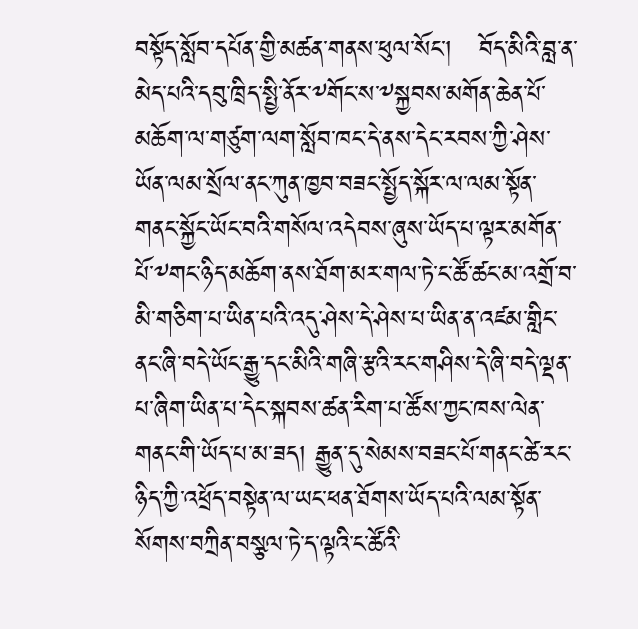བསྟོད་སློབ་དཔོན་གྱི་མཚན་གནས་ཕུལ་སོང་།   བོད་མིའི་བླ་ན་མེད་པའི་དབུ་ཁྲིད་སྤྱི་ནོར་༸གོང་ས་༸སྐྱབས་མགོན་ཆེན་པོ་མཆོག་ལ་གཙུག་ལག་སློབ་ཁང་དེ་ནས་དེང་རབས་ཀྱི་ཤེས་ཡོན་ལམ་སྲོལ་ནང་ཀུན་ཁྱབ་བཟང་སྤྱོད་སྐོར་ལ་ལམ་སྟོན་གནང་སྐྱོང་ཡོང་བའི་གསོལ་འདེབས་ཞུས་ཡོད་པ་ལྟར་མགོན་པོ་༸གང་ཉིད་མཆོག་ནས་ཐོག་མར་གལ་ཏེ་ང་ཚོ་ཚང་མ་འགྲོ་བ་མི་གཅིག་པ་ཡིན་པའི་འདུ་ཤེས་དེ་ཤེས་པ་ཡིན་ན་འཛམ་གླིང་ནང་ཞི་བདེ་ཡོང་རྒྱུ་དང་མིའི་གཞི་རྩའི་རང་གཤིས་དེ་ཞི་བདེ་ལྡན་པ་ཞིག་ཡིན་པ་དེང་སྐབས་ཚན་རིག་པ་ཚོས་ཀྱང་ཁས་ལེན་གནང་གི་ཡོད་པ་མ་ཟད། རྒྱུན་དུ་སེམས་བཟང་པོ་གནང་ཚེ་རང་ཉིད་ཀྱི་འཕྲོད་བསྟེན་ལ་ཡང་ཕན་ཐོགས་ཡོད་པའི་ལམ་སྟོན་སོགས་བཀྲིན་བསྩལ་ཏེ་ད་ལྟའི་ང་ཚོའི་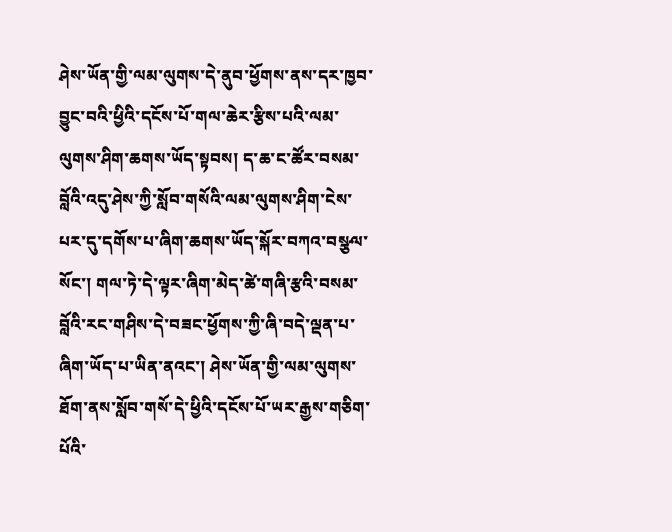ཤེས་ཡོན་གྱི་ལམ་ལུགས་དེ་ནུབ་ཕྱོགས་ནས་དར་ཁྱབ་བྱུང་བའི་ཕྱིའི་དངོས་པོ་གལ་ཆེར་རྩིས་པའི་ལམ་ལུགས་ཤིག་ཆགས་ཡོད་སྟབས། ད་ཆ་ང་ཚོར་བསམ་བློའི་འདུ་ཤེས་ཀྱི་སློབ་གསོའི་ལམ་ལུགས་ཤིག་ངེས་པར་དུ་དགོས་པ་ཞིག་ཆགས་ཡོད་སྐོར་བཀའ་བསྩལ་སོང་། གལ་ཏེ་དེ་ལྟར་ཞིག་མེད་ཚེ་གཞི་རྩའི་བསམ་བློའི་རང་གཤིས་དེ་བཟང་ཕྱོགས་ཀྱི་ཞི་བདེ་ལྡན་པ་ཞིག་ཡོད་པ་ཡིན་ནའང་། ཤེས་ཡོན་གྱི་ལམ་ལུགས་ཐོག་ནས་སློབ་གསོ་དེ་ཕྱིའི་དངོས་པོ་ཡར་རྒྱས་གཅིག་པོའི་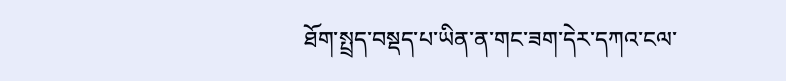ཐོག་སྤྲད་བསྡད་པ་ཡིན་ན་གང་ཟག་དེར་དཀའ་ངལ་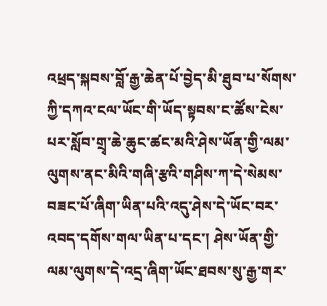འཕྲད་སྐབས་བློ་རྒྱ་ཆེན་པོ་བྱེད་མི་ཐུབ་པ་སོགས་ཀྱི་དཀའ་ངལ་ཡོང་གི་ཡོད་སྟབས་ང་ཚོས་ངེས་པར་སློབ་གྲྭ་ཆེ་ཆུང་ཚང་མའི་ཤེས་ཡོན་གྱི་ལམ་ལུགས་ནང་མིའི་གཞི་རྩའི་གཤིས་ཀ་དེ་སེམས་བཟང་པོ་ཞིག་ཡིན་པའི་འདུ་ཤེས་དེ་ཡོང་བར་འབད་དགོས་གལ་ཡིན་པ་དང་། ཤེས་ཡོན་གྱི་ལམ་ལུགས་དེ་འདྲ་ཞིག་ཡོང་ཐབས་སུ་རྒྱ་གར་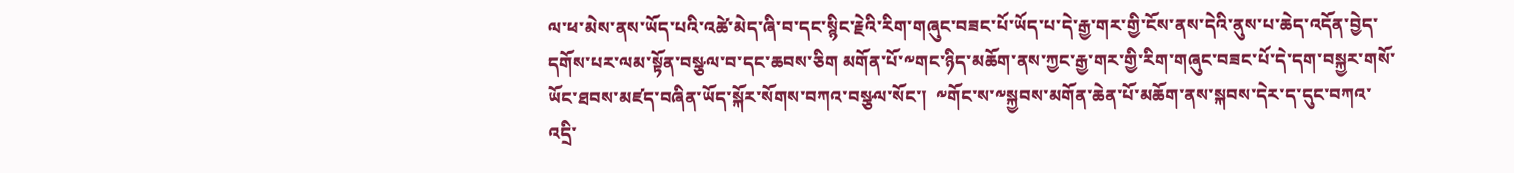ལ་ཕ་མེས་ནས་ཡོད་པའི་འཚེ་མེད་ཞི་བ་དང་སྙིང་རྗེའི་རིག་གཞུང་བཟང་པོ་ཡོད་པ་དེ་རྒྱ་གར་གྱི་ངོས་ནས་དེའི་ནུས་པ་ཆེད་འདོན་བྱེད་དགོས་པར་ལམ་སྟོན་བསྩལ་བ་དང་ཆབས་ཅིག མགོན་པོ་༸གང་ཉིད་མཆོག་ནས་ཀྱང་རྒྱ་གར་གྱི་རིག་གཞུང་བཟང་པོ་དེ་དག་བསྐྱར་གསོ་ཡོང་ཐབས་མཛད་བཞིན་ཡོད་སྐོར་སོགས་བཀའ་བསྩལ་སོང་།  ༸གོང་ས་༸སྐྱབས་མགོན་ཆེན་པོ་མཆོག་ནས་སྐབས་དེར་ད་དུང་བཀའ་འདྲི་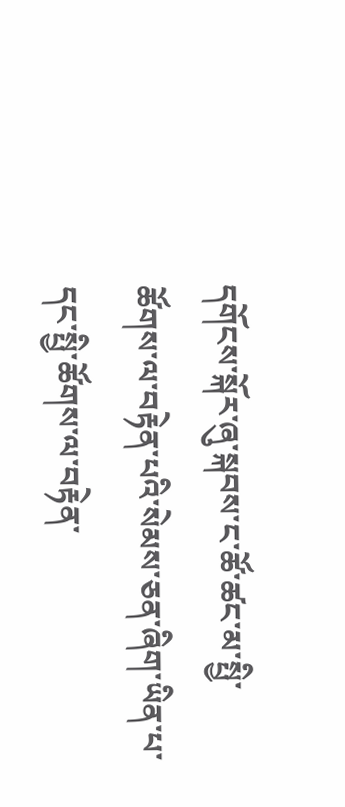དགོངས་སྐོར་ཞུ་སྐབས་ང་ཚོ་ཚང་མ་སྤྱི་ཚོགས་ལ་བརྟེན་པའི་སེམས་ཅན་ཞིག་ཡིན་པ་དང་སྤྱི་ཚོགས་ལ་བརྟེན་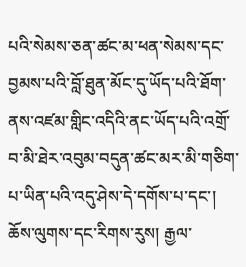པའི་སེམས་ཅན་ཚང་མ་ཕན་སེམས་དང་བྱམས་པའི་བློ་ཐུན་མོང་དུ་ཡོད་པའི་ཐོག་ནས་འཛམ་གླིང་འདིའི་ནང་ཡོད་པའི་འགྲོ་བ་མི་ཐེར་འབུམ་བདུན་ཚང་མར་མི་གཅིག་པ་ཡིན་པའི་འདུ་ཤེས་དེ་དགོས་པ་དང་། ཆོས་ལུགས་དང་རིགས་རུས། རྒྱལ་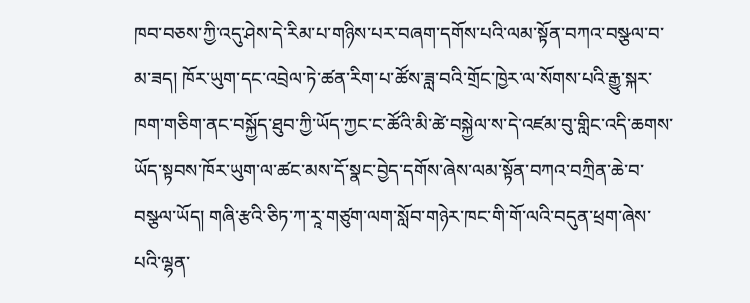ཁབ་བཅས་ཀྱི་འདུ་ཤེས་དེ་རིམ་པ་གཉིས་པར་བཞག་དགོས་པའི་ལམ་སྟོན་བཀའ་བསྩལ་བ་མ་ཟད། ཁོར་ཡུག་དང་འབྲེལ་ཏེ་ཚན་རིག་པ་ཚོས་ཟླ་བའི་གྲོང་ཁྱེར་ལ་སོགས་པའི་རྒྱུ་སྐར་ཁག་གཅིག་ནང་བསྐྱོད་ཐུབ་ཀྱི་ཡོད་ཀྱང་ང་ཚོའི་མི་ཚེ་བསྐྱེལ་ས་དེ་འཛམ་བུ་གླིང་འདི་ཆགས་ཡོད་སྟབས་ཁོར་ཡུག་ལ་ཚང་མས་དོ་སྣང་བྱེད་དགོས་ཞེས་ལམ་སྟོན་བཀའ་བཀྲིན་ཆེ་བ་བསྩལ་ཡོད། གཞི་རྩའི་ཅིཏ་ཀ་རཱ་གཙུག་ལག་སློབ་གཉེར་ཁང་གི་གོ་ལའི་བདུན་ཕྲག་ཞེས་པའི་ལྷན་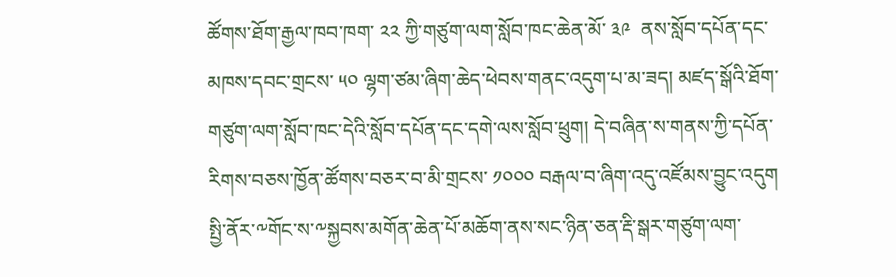ཚོགས་ཐོག་རྒྱལ་ཁབ་ཁག་ ༢༢ ཀྱི་གཙུག་ལག་སློབ་ཁང་ཆེན་མོ་ ༣༩  ནས་སློབ་དཔོན་དང་མཁས་དབང་གྲངས་ ༥༠ ལྷག་ཙམ་ཞིག་ཆེད་ཕེབས་གནང་འདུག་པ་མ་ཟད། མཛད་སྒོའི་ཐོག་གཙུག་ལག་སློབ་ཁང་དེའི་སློབ་དཔོན་དང་དགེ་ལས་སློབ་ཕྲུག། དེ་བཞིན་ས་གནས་ཀྱི་དཔོན་རིགས་བཅས་ཁྱོན་ཚོགས་བཅར་བ་མི་གྲངས་ ༡༠༠༠ བརྒལ་བ་ཞིག་འདུ་འཛོམས་བྱུང་འདུག སྤྱི་ནོར་༸གོང་ས་༸སྐྱབས་མགོན་ཆེན་པོ་མཆོག་ནས་སང་ཉིན་ཅན་རྡི་སྒར་གཙུག་ལག་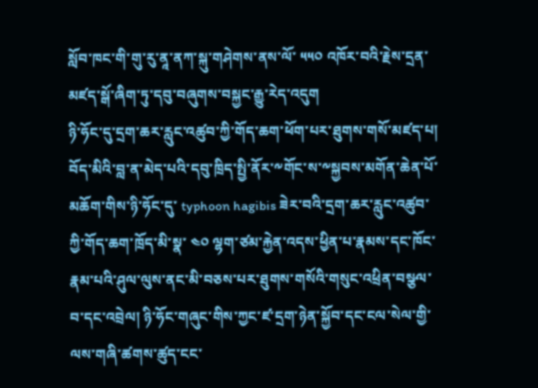སློབ་ཁང་གི་གུ་རུ་ནཱ་ནཀ་སྐུ་གཤེགས་ནས་ལོ་ ༥༥༠ འཁོར་བའི་རྗེས་དྲན་མཛད་སྒོ་ཞིག་ཏུ་དབུ་བཞུགས་བསྐྱང་རྒྱུ་རེད་འདུག
ཉི་ཧོང་དུ་དྲག་ཆར་རླུང་འཚུབ་ཀྱི་གོད་ཆག་ཕོག་པར་ཐུགས་གསོ་མཛད་པ།
བོད་མིའི་བླ་ན་མེད་པའི་དབུ་ཁྲིད་སྤྱི་ནོར་༸གོང་ས་༸སྐྱབས་མགོན་ཆེན་པོ་མཆོག་གིས་ཉི་ཧོང་དུ་ typhoon hagibis ཟེར་བའི་དྲག་ཆར་རླུང་འཚུབ་ཀྱི་གོད་ཆག་ཁྲོད་མི་སྣ་ ༤༠ ལྷག་ཙམ་རྐྱེན་འདས་ཕྱིན་པ་རྣམས་དང་ཁོང་རྣམ་པའི་ཤུལ་ལུས་ནང་མི་བཅས་པར་ཐུགས་གསོའི་གསུང་འཕྲིན་བསྩལ་བ་དང་འབྲེལ། ཉི་ཧོང་གཞུང་གིས་ཀྱང་ཛ་དྲག་ཉེན་སྐྱོབ་དང་ངལ་སེལ་གྱི་ལས་གཞི་ཚགས་ཚུད་ངང་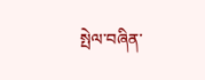སྤེལ་བཞིན་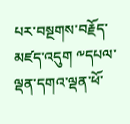པར་བསྔགས་བརྗོད་མཛད་འདུག ༸དཔལ་ལྡན་དགའ་ལྡན་ཕོ་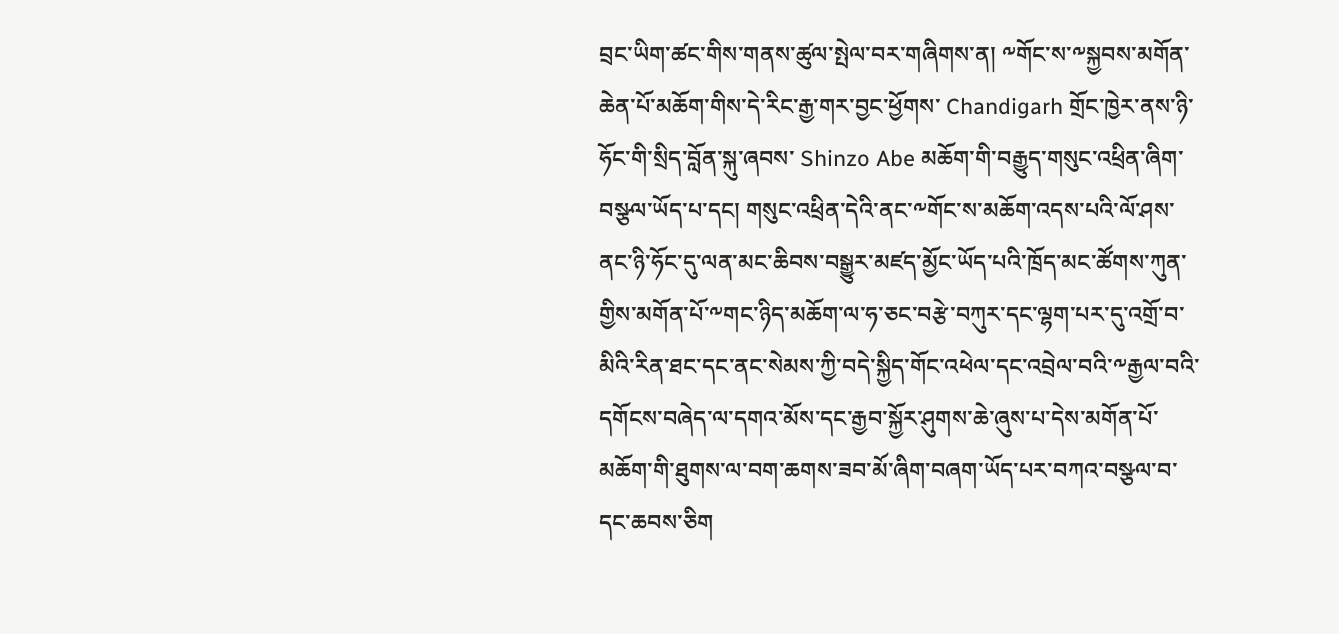བྲང་ཡིག་ཚང་གིས་གནས་ཚུལ་སྤེལ་བར་གཞིགས་ན། ༸གོང་ས་༸སྐྱབས་མགོན་ཆེན་པོ་མཆོག་གིས་དེ་རིང་རྒྱ་གར་བྱང་ཕྱོགས་ Chandigarh གྲོང་ཁྱེར་ནས་ཉི་ཧོང་གི་སྲིད་བློན་སྐུ་ཞབས་ Shinzo Abe མཆོག་གི་བརྒྱུད་གསུང་འཕྲིན་ཞིག་བསྩལ་ཡོད་པ་དང། གསུང་འཕྲིན་དེའི་ནང་༸གོང་ས་མཆོག་འདས་པའི་ལོ་ཤས་ནང་ཉི་ཧོང་དུ་ལན་མང་ཆིབས་བསྒྱུར་མཛད་མྱོང་ཡོད་པའི་ཁྲོད་མང་ཚོགས་ཀུན་གྱིས་མགོན་པོ་༸གང་ཉིད་མཆོག་ལ་ཧ་ཅང་བརྩེ་བཀུར་དང་ལྷག་པར་དུ་འགྲོ་བ་མིའི་རིན་ཐང་དང་ནང་སེམས་ཀྱི་བདེ་སྐྱིད་གོང་འཕེལ་དང་འབྲེལ་བའི་༸རྒྱལ་བའི་དགོངས་བཞེད་ལ་དགའ་མོས་དང་རྒྱབ་སྐྱོར་ཤུགས་ཆེ་ཞུས་པ་དེས་མགོན་པོ་མཆོག་གི་ཐུགས་ལ་བག་ཆགས་ཟབ་མོ་ཞིག་བཞག་ཡོད་པར་བཀའ་བསྩལ་བ་དང་ཆབས་ཅིག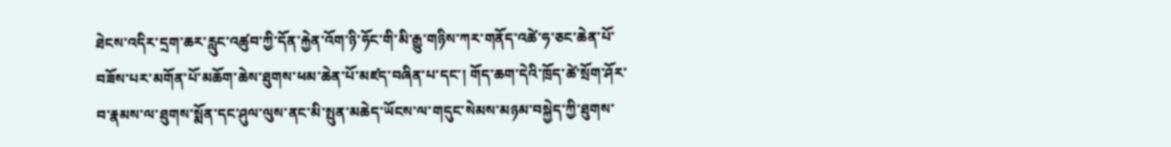ཐེངས་འདིར་དྲག་ཆར་རླུང་འཚུབ་ཀྱི་དོན་རྐྱེན་འོག་ཉི་ཧོང་གི་མི་རྒྱུ་གཉིས་ཀར་གནོད་འཚེ་ཧ་ཅང་ཆེན་པོ་བཟོས་པར་མགོན་པོ་མཆོག་ཆེས་ཐུགས་ཕམ་ཆེན་པོ་མཛད་བཞིན་པ་དང་། གོད་ཆག་དེའི་ཁྲོད་ཚེ་སྲོག་ཤོར་བ་རྣམས་ལ་ཐུགས་སྨོན་དང་ཤུལ་ལུས་ནང་མི་སྤུན་མཆེད་ཡོངས་ལ་གདུང་སེམས་མཉམ་བསྐྱེད་ཀྱི་ཐུགས་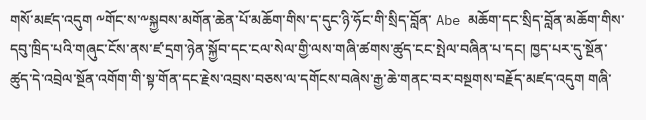གསོ་མཛད་འདུག ༸གོང་ས་༸སྐྱབས་མགོན་ཆེན་པོ་མཆོག་གིས་ད་དུང་ཉི་ཧོང་གི་སྲིད་བློན་ Abe མཆོག་དང་སྲིད་བློན་མཆོག་གིས་དབུ་ཁྲིད་པའི་གཞུང་ངོས་ནས་ཛ་དྲག་ཉེན་སྐྱོབ་དང་ངལ་སེལ་གྱི་ལས་གཞི་ཚགས་ཚུད་ངང་སྤེལ་བཞིན་པ་དང། ཁྱད་པར་དུ་སྔོན་ཚུད་དེ་འབྲེལ་སྔོན་འགོག་གི་སྟ་གོན་དང་རྗེས་འབྲས་བཅས་ལ་དགོངས་བཞེས་རྒྱ་ཆེ་གནང་བར་བསྔགས་བརྗོད་མཛད་འདུག གཞི་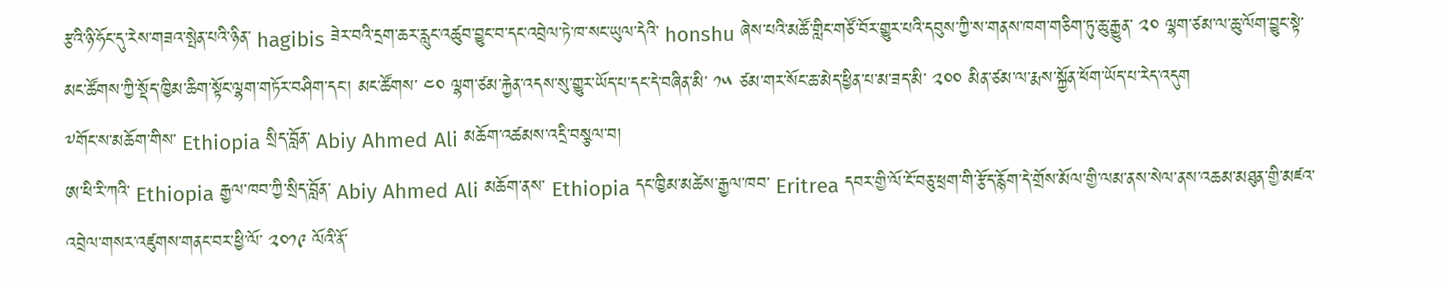རྩའི་ཉི་ཧོང་དུ་རེས་གཟའ་སྤེན་པའི་ཉིན་ hagibis ཟེར་བའི་དྲག་ཆར་རླུང་འཚུབ་བྱུང་བ་དང་འབྲེལ་ཏེ་ཁ་སང་ཡུལ་དེའི་ honshu ཞེས་པའི་མཚོ་གླིང་གཙོ་བོར་གྱུར་པའི་དབུས་ཀྱི་ས་གནས་ཁག་གཅིག་ཏུ་ཆུ་རྒྱུན་ ༢༠ ལྷག་ཙམ་ལ་ཆུ་ལོག་བྱུང་སྟེ་མང་ཚོགས་ཀྱི་སྡོད་ཁྱིམ་ཆིག་སྟོང་ལྷག་གཏོར་བཤིག་དང། མང་ཚོགས་ ༤༠ ལྷག་ཙམ་རྐྱེན་འདས་སུ་གྱུར་ཡོད་པ་དང་དེ་བཞིན་མི་ ༡༥ ཙམ་གར་སོང་ཆ་མེད་ཕྱིན་པ་མ་ཟད་མི་ ༢༠༠ མིན་ཙམ་ལ་རྨས་སྐྱོན་ཕོག་ཡོད་པ་རེད་འདུག
༸གོང་ས་མཆོག་གིས་ Ethiopia སྲིད་བློན་ Abiy Ahmed Ali མཆོག་འཚམས་འདྲི་བསྩལ་བ།
ཨ་ཕི་རི་ཀའི་ Ethiopia རྒྱལ་ཁབ་ཀྱི་སྲིད་བློན་ Abiy Ahmed Ali མཆོག་ནས་ Ethiopia དང་ཁྱིམ་མཚེས་རྒྱལ་ཁབ་ Eritrea དབར་གྱི་ལོ་ངོ་བཅུ་ཕྲག་གི་རྩོད་རྙོག་དེ་གྲོས་མོལ་གྱི་ལམ་ནས་སེལ་ནས་འཆམ་མཐུན་གྱི་མཛའ་འབྲེལ་གསར་འཛུགས་གནང་བར་ཕྱི་ལོ་ ༢༠༡༩ ལོའི་ནོ་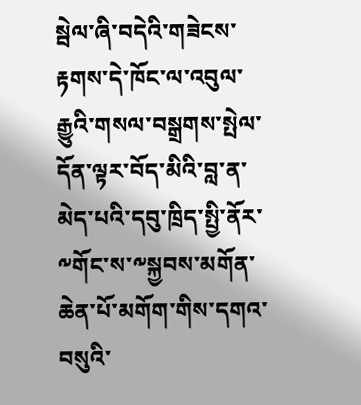སྦེལ་ཞི་བདེའི་གཟེངས་རྟགས་དེ་ཁོང་ལ་འབུལ་རྒྱུའི་གསལ་བསྒྲགས་སྤེལ་དོན་ལྟར་བོད་མིའི་བླ་ན་མེད་པའི་དབུ་ཁྲིད་སྤྱི་ནོར་༸གོང་ས་༸སྐྱབས་མགོན་ཆེན་པོ་མགོག་གིས་དགའ་བསུའི་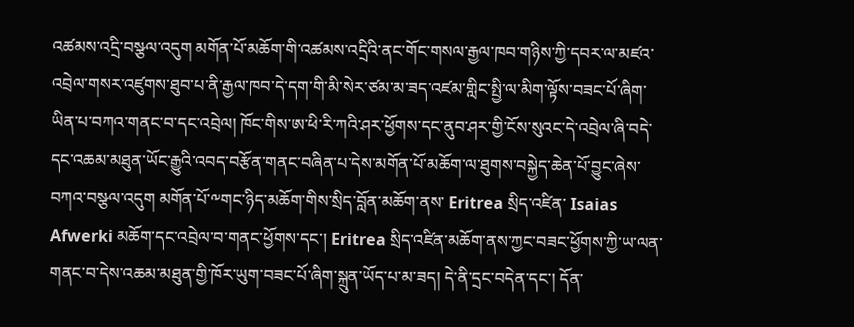འཚམས་འདྲི་བསྩལ་འདུག མགོན་པོ་མཆོག་གི་འཚམས་འདྲིའི་ནང་གོང་གསལ་རྒྱལ་ཁབ་གཉིས་ཀྱི་དབར་ལ་མཛའ་འབྲེལ་གསར་འཛུགས་ཐུབ་པ་ནི་རྒྱལ་ཁབ་དེ་དག་གི་མི་སེར་ཙམ་མ་ཟད་འཛམ་གླིང་སྤྱི་ལ་མིག་ལྟོས་བཟང་པོ་ཞིག་ཡིན་པ་བཀའ་གནང་བ་དང་འབྲེལ། ཁོང་གིས་ཨ་ཕི་རི་ཀའི་ཤར་ཕྱོགས་དང་ནུབ་ཤར་གྱི་ངོས་སུའང་དེ་འབྲེལ་ཞི་བདེ་དང་འཆམ་མཐུན་ཡོང་རྒྱུའི་འབད་བརྩོན་གནང་བཞིན་པ་དེས་མགོན་པོ་མཆོག་ལ་ཐུགས་བསྐྱེད་ཆེན་པོ་བྱུང་ཞེས་བཀའ་བསྩལ་འདུག མགོན་པོ་༸གང་ཉིད་མཆོག་གིས་སྲིད་བློན་མཆོག་ནས་ Eritrea སྲིད་འཛིན་ Isaias Afwerki མཆོག་དང་འབྲེལ་བ་གནང་ཕྱོགས་དང་། Eritrea སྲིད་འཛིན་མཆོག་ནས་ཀྱང་བཟང་ཕྱོགས་ཀྱི་ཡ་ལན་གནང་བ་དེས་འཆམ་མཐུན་གྱི་ཁོར་ཡུག་བཟང་པོ་ཞིག་སྐྲུན་ཡོད་པ་མ་ཟད། དེ་ནི་དྲང་བདེན་དང་། དོན་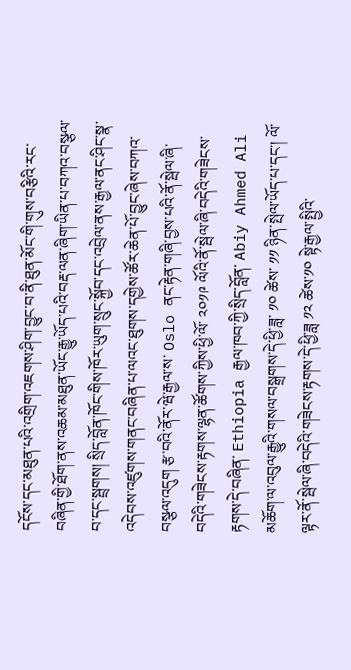དངོས་དང་མཐུན་པའི་འགྲིག་འཇགས་ཤིག་བྱུང་བ་ནི་ཐུན་མོང་གི་གུས་བརྩིའི་རང་བཞིན་གྱི་ཐོག་ནས་འཆམ་མཐུན་ཡོང་རྒྱུ་ཡོད་པའི་བརྡ་ལན་ཞིག་ཡིན་པ་བཀའ་བསྩལ་བ་དང་སྦྲགས། སྲིད་བློན་ཁོང་གིས་ཁོར་ཡུག་སྲུང་སྐྱོབ་དང་འབྲེལ་ནས་རྒྱལ་ནང་ཤིང་སྣ་འདེབས་འཛུགས་གནང་བཞིན་པ་ལའང་ཐུགས་དགྱེས་ཚོར་ཆེན་པོ་བྱུང་ཞེས་བཀའ་བསྩལ་འདུག རྩ་བའི་ནོར་ཝེ་རྒྱལ་ས་ Oslo ནང་རྟེན་གཞི་བྱས་པའི་ནོ་སྦེལ་ཞི་བདེའི་གཟེངས་རྟགས་ལྷན་ཚོགས་ཀྱིས་ཕྱི་ལོ་ ༢༠༡༩ ལོའི་ནོ་སྦེལ་ཞི་བདེའི་གཟེངས་རྟགས་དེ་བཞིན་ Ethiopia རྒྱལ་ཁབ་ཀྱི་སྲིད་བློན་ Abiy Ahmed Ali མཆོག་ལ་འབུལ་རྒྱུའི་གསལ་བསྒྲགས་དེ་ཕྱི་ཟླ་ ༡༠ ཚེས་ ༡༡ ཉིན་སྤེལ་ཡོད་པ་དང་། ལོ་ལྟར་ནོ་སྦེལ་ཞི་བདེའི་གཟེངས་རྟགས་དེ་ཕྱི་ཟླ ༡༢ ཚེས་༡༠ སྟེ་རྒྱལ་སྤྱིའི་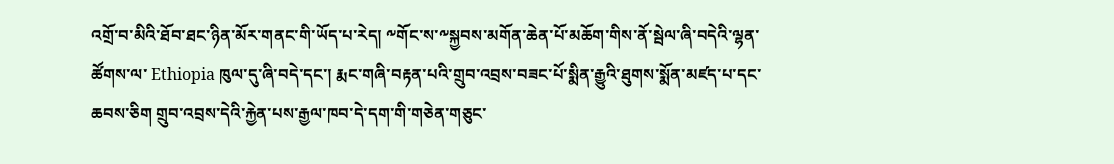འགྲོ་བ་མིའི་ཐོབ་ཐང་ཉིན་མོར་གནང་གི་ཡོད་པ་རེད། ༸གོང་ས་༸སྐྱབས་མགོན་ཆེན་པོ་མཆོག་གིས་ནོ་སྦེལ་ཞི་བདེའི་ལྷན་ཚོགས་ལ་ Ethiopia ཁུལ་དུ་ཞི་བདེ་དང་། རྨང་གཞི་བརྟན་པའི་གྲུབ་འབྲས་བཟང་པོ་སྨིན་རྒྱུའི་ཐུགས་སྨོན་མཛད་པ་དང་ཆབས་ཅིག གྲུབ་འབྲས་དེའི་རྐྱེན་པས་རྒྱལ་ཁབ་དེ་དག་གི་གཅེན་གཅུང་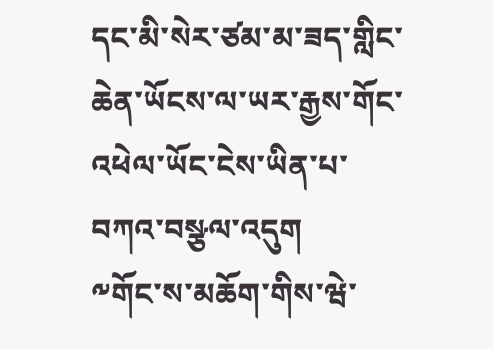དང་མི་སེར་ཙམ་མ་ཟད་གླིང་ཆེན་ཡོངས་ལ་ཡར་རྒྱས་གོང་འཕེལ་ཡོང་ངེས་ཡིན་པ་བཀའ་བསྩལ་འདུག
༸གོང་ས་མཆོག་གིས་ཝེ་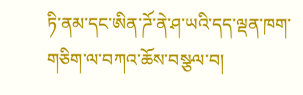ཏི་ནམ་དང་ཨིན་ཌོ་ནེ་ཤ་ཡའི་དད་ལྡན་ཁག་གཅིག་ལ་བཀའ་ཆོས་བསྩལ་བ།